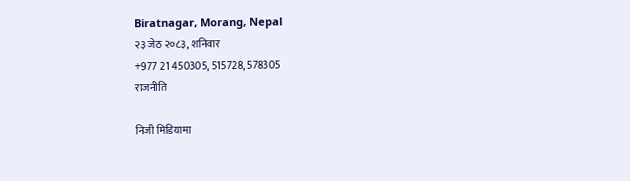Biratnagar, Morang, Nepal
२३ जेठ २०८३, शनिवार
+977 21 450305, 515728, 578305
राजनीति

निजी मिडियामा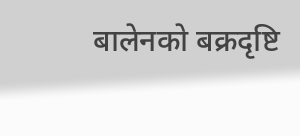बालेनको बक्रदृष्टि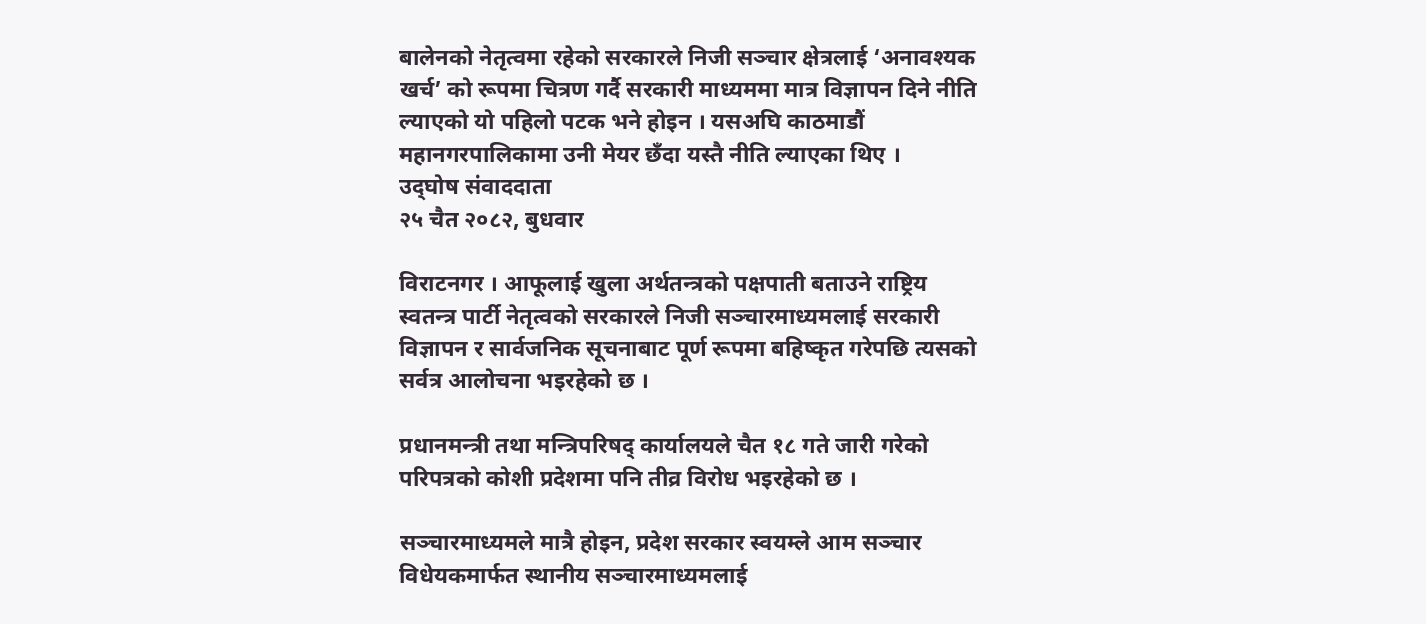बालेनको नेतृत्वमा रहेको सरकारले निजी सञ्चार क्षेत्रलाई ‘अनावश्यक खर्च’ को रूपमा चित्रण गर्दै सरकारी माध्यममा मात्र विज्ञापन दिने नीति ल्याएको यो पहिलो पटक भने होइन । यसअघि काठमाडौं महानगरपालिकामा उनी मेयर छँदा यस्तै नीति ल्याएका थिए ।
उद्‌घोष संवाददाता
२५ चैत २०८२, बुधवार

विराटनगर । आफूलाई खुला अर्थतन्त्रको पक्षपाती बताउने राष्ट्रिय स्वतन्त्र पार्टी नेतृत्वको सरकारले निजी सञ्चारमाध्यमलाई सरकारी विज्ञापन र सार्वजनिक सूचनाबाट पूर्ण रूपमा बहिष्कृत गरेपछि त्यसको सर्वत्र आलोचना भइरहेको छ ।

प्रधानमन्त्री तथा मन्त्रिपरिषद् कार्यालयले चैत १८ गते जारी गरेको परिपत्रको कोशी प्रदेशमा पनि तीव्र विरोध भइरहेको छ ।

सञ्चारमाध्यमले मात्रै होइन, प्रदेश सरकार स्वयम्ले आम सञ्चार विधेयकमार्फत स्थानीय सञ्चारमाध्यमलाई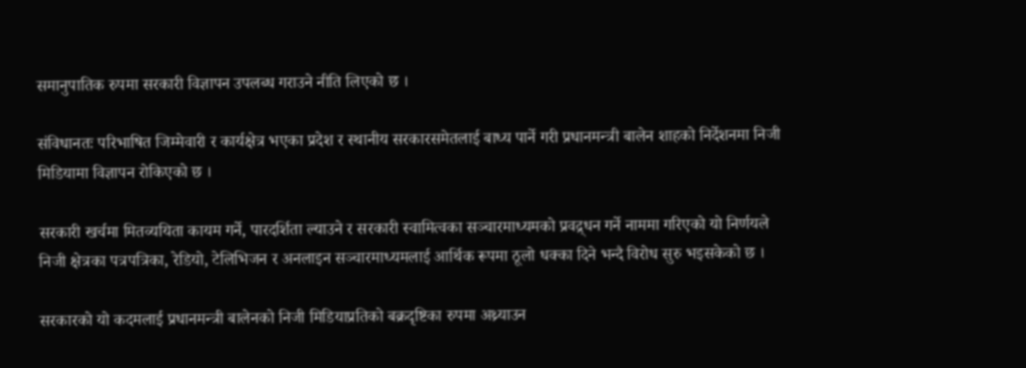समानुपातिक रुपमा सरकारी विज्ञापन उपलब्ध गराउने नीति लिएको छ ।

संविधानतः परिभाषित जिम्मेवारी र कार्यक्षेत्र भएका प्रदेश र स्थानीय सरकारसमेतलाई बाध्य पार्ने गरी प्रधानमन्त्री बालेन शाहको निर्देशनमा निजी मिडियामा विज्ञापन रोकिएको छ ।

सरकारी खर्चमा मितव्ययिता कायम गर्ने, पारदर्शिता ल्याउने र सरकारी स्वामित्वका सञ्चारमाध्यमको प्रवद्र्धन गर्ने नाममा गरिएको यो निर्णयले निजी क्षेत्रका पत्रपत्रिका, रेडियो, टेलिभिजन र अनलाइन सञ्चारमाध्यमलाई आर्थिक रूपमा ठूलो धक्का दिने भन्दै विरोध सुरु भइसकेको छ ।

सरकारको यो कदमलाई प्रधानमन्त्री बालेनको निजी मिडियाप्रतिको बक्रदृष्टिका रुपमा अथ्र्याउन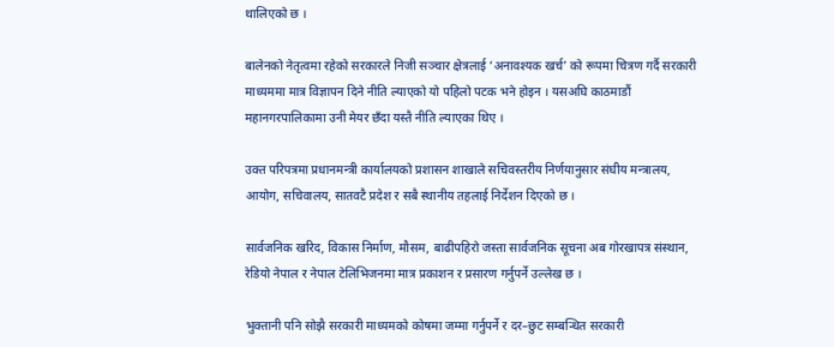थालिएको छ ।

बालेनको नेतृत्वमा रहेको सरकारले निजी सञ्चार क्षेत्रलाई ‘अनावश्यक खर्च’ को रूपमा चित्रण गर्दै सरकारी माध्यममा मात्र विज्ञापन दिने नीति ल्याएको यो पहिलो पटक भने होइन । यसअघि काठमाडौं महानगरपालिकामा उनी मेयर छँदा यस्तै नीति ल्याएका थिए ।

उक्त परिपत्रमा प्रधानमन्त्री कार्यालयको प्रशासन शाखाले सचिवस्तरीय निर्णयानुसार संघीय मन्त्रालय, आयोग, सचिवालय, सातवटै प्रदेश र सबै स्थानीय तहलाई निर्देशन दिएको छ ।

सार्वजनिक खरिद, विकास निर्माण, मौसम, बाढीपहिरो जस्ता सार्वजनिक सूचना अब गोरखापत्र संस्थान, रेडियो नेपाल र नेपाल टेलिभिजनमा मात्र प्रकाशन र प्रसारण गर्नुपर्ने उल्लेख छ ।

भुक्तानी पनि सोझै सरकारी माध्यमको कोषमा जम्मा गर्नुपर्ने र दर–छुट सम्बन्धित सरकारी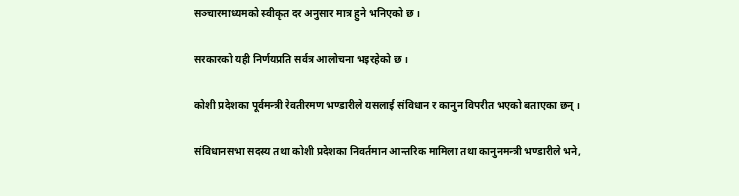सञ्चारमाध्यमको स्वीकृत दर अनुसार मात्र हुने भनिएको छ ।

सरकारको यही निर्णयप्रति सर्वत्र आलोचना भइरहेको छ ।

कोशी प्रदेशका पूर्वमन्त्री रेवतीरमण भण्डारीले यसलाई संविधान र कानुन विपरीत भएको बताएका छन् ।

संविधानसभा सदस्य तथा कोशी प्रदेशका निवर्तमान आन्तरिक मामिला तथा कानुनमन्त्री भण्डारीले भने,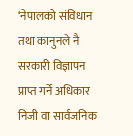‘नेपालको संविधान तथा कानुनले नै सरकारी विज्ञापन प्राप्त गर्ने अधिकार निजी वा सार्वजनिक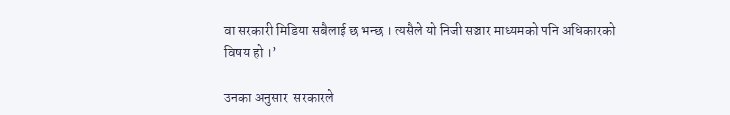वा सरकारी मिडिया सबैलाई छ भन्छ । त्यसैले यो निजी सञ्चार माध्यमको पनि अधिकारको विषय हो ।’

उनका अनुसार  सरकारले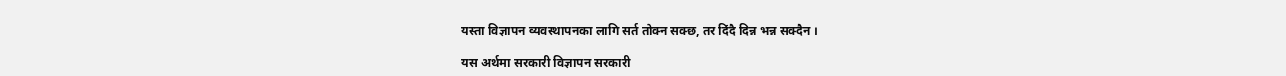यस्ता विज्ञापन व्यवस्थापनका लागि सर्त तोक्न सक्छ, तर दिंदै दिन्न भन्न सक्दैन ।

यस अर्थमा सरकारी विज्ञापन सरकारी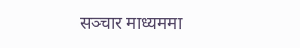सञ्चार माध्यममा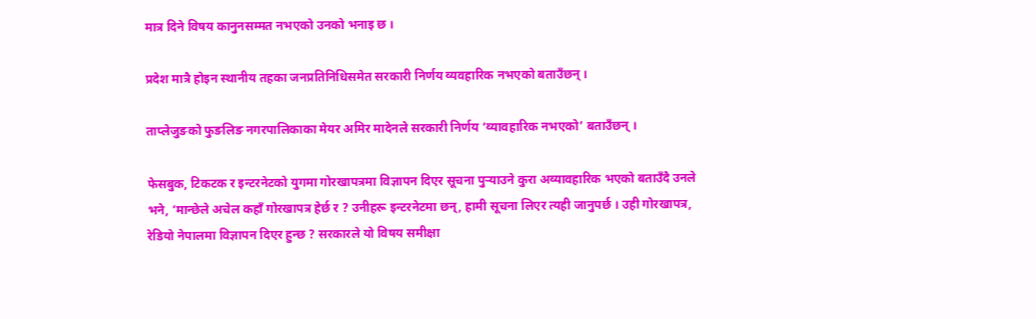मात्र दिने विषय कानुनसम्मत नभएको उनको भनाइ छ ।

प्रदेश मात्रै होइन स्थानीय तहका जनप्रतिनिधिसमेत सरकारी निर्णय व्यवहारिक नभएको बताउँछन् ।

ताप्लेजुङको फुङलिङ नगरपालिकाका मेयर अमिर मादेनले सरकारी निर्णय ‘व्यावहारिक नभएको’ बताउँछन् ।

फेसबुक, टिकटक र इन्टरनेटको युगमा गोरखापत्रमा विज्ञापन दिएर सूचना पुर्‍याउने कुरा अव्यावहारिक भएको बताउँदै उनले भने, ‘मान्छेले अचेल कहाँ गोरखापत्र हेर्छ र ? उनीहरू इन्टरनेटमा छन्, हामी सूचना लिएर त्यही जानुपर्छ । उही गोरखापत्र, रेडियो नेपालमा विज्ञापन दिएर हुन्छ ? सरकारले यो विषय समीक्षा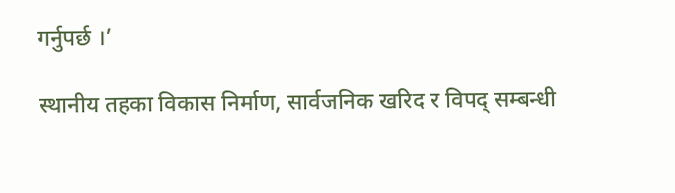गर्नुपर्छ ।’

स्थानीय तहका विकास निर्माण, सार्वजनिक खरिद र विपद् सम्बन्धी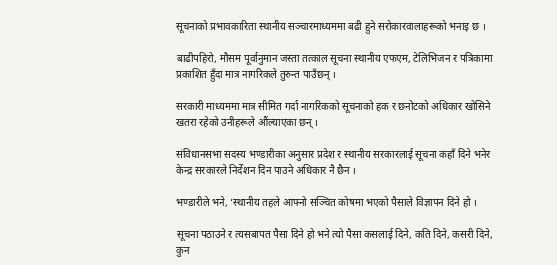सूचनाको प्रभावकारिता स्थानीय सञ्चारमाध्यममा बढी हुने सरोकारवालाहरूको भनाइ छ ।

बाढीपहिरो, मौसम पूर्वानुमान जस्ता तत्काल सूचना स्थानीय एफएम, टेलिभिजन र पत्रिकामा प्रकाशित हुँदा मात्र नागरिकले तुरुन्त पाउँछन् ।

सरकारी माध्यममा मात्र सीमित गर्दा नागरिकको सूचनाको हक र छनोटको अधिकार खोसिने खतरा रहेको उनीहरूले औंल्याएका छन् ।

संविधानसभा सदस्य भण्डारीका अनुसार प्रदेश र स्थानीय सरकारलाई सूचना कहाँ दिने भनेर केन्द्र सरकारले निर्देशन दिन पाउने अधिकार नै छैन ।

भण्डारीले भने, ‘स्थानीय तहले आफ्नो सञ्चित कोषमा भएको पैसाले विज्ञापन दिने हो ।

सूचना पठाउने र त्यसबापत पैसा दिने हो भने त्यो पैसा कसलाई दिने, कति दिने, कसरी दिने, कुन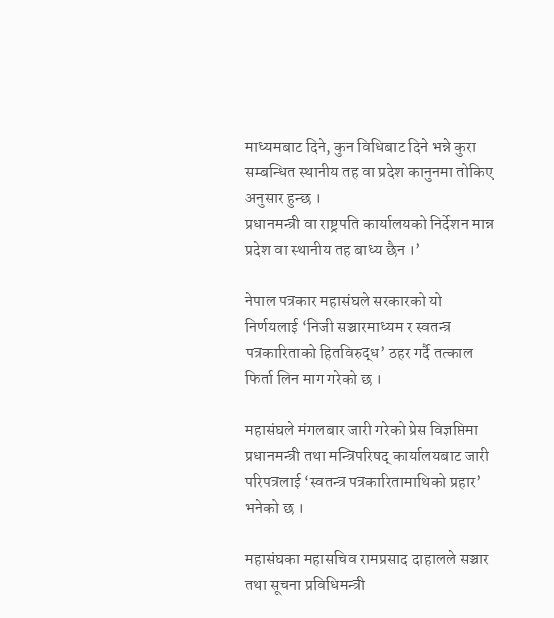माध्यमबाट दिने, कुन विधिबाट दिने भन्ने कुरा सम्बन्धित स्थानीय तह वा प्रदेश कानुनमा तोकिए अनुसार हुन्छ ।
प्रधानमन्त्री वा राष्ट्रपति कार्यालयको निर्देशन मान्न प्रदेश वा स्थानीय तह बाध्य छैन ।’

नेपाल पत्रकार महासंघले सरकारको यो निर्णयलाई ‘निजी सञ्चारमाध्यम र स्वतन्त्र पत्रकारिताको हितविरुद्ध’ ठहर गर्दै तत्काल फिर्ता लिन माग गरेको छ ।

महासंघले मंगलबार जारी गरेको प्रेस विज्ञप्तिमा प्रधानमन्त्री तथा मन्त्रिपरिषद् कार्यालयबाट जारी परिपत्रलाई ‘स्वतन्त्र पत्रकारितामाथिको प्रहार’ भनेको छ ।

महासंघका महासचिव रामप्रसाद दाहालले सञ्चार तथा सूचना प्रविधिमन्त्री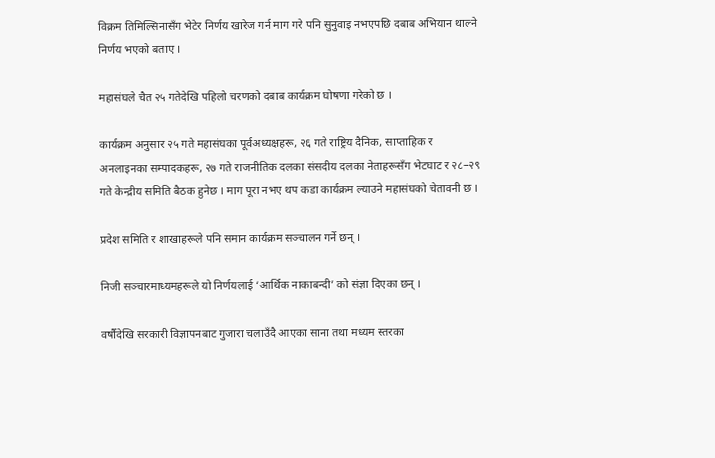विक्रम तिमिल्सिनासँग भेटेर निर्णय खारेज गर्न माग गरे पनि सुनुवाइ नभएपछि दबाब अभियान थाल्ने निर्णय भएको बताए ।

महासंघले चैत २५ गतेदेखि पहिलो चरणको दबाब कार्यक्रम घोषणा गरेको छ ।

कार्यक्रम अनुसार २५ गते महासंघका पूर्वअध्यक्षहरू, २६ गते राष्ट्रिय दैनिक, साप्ताहिक र अनलाइनका सम्पादकहरू, २७ गते राजनीतिक दलका संसदीय दलका नेताहरूसँग भेटघाट र २८–२९ गते केन्द्रीय समिति बैठक हुनेछ । माग पूरा नभए थप कडा कार्यक्रम ल्याउने महासंघको चेतावनी छ ।

प्रदेश समिति र शाखाहरूले पनि समान कार्यक्रम सञ्चालन गर्ने छन् ।

निजी सञ्चारमाध्यमहरूले यो निर्णयलाई ‘आर्थिक नाकाबन्दी’ को संज्ञा दिएका छन् ।

वर्षौंदेखि सरकारी विज्ञापनबाट गुजारा चलाउँदै आएका साना तथा मध्यम स्तरका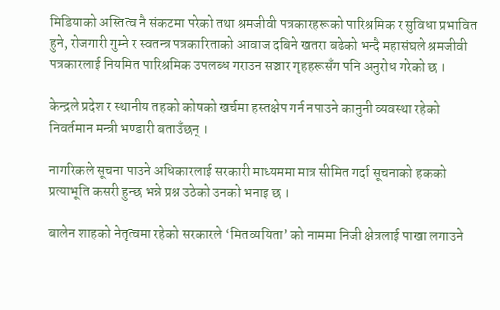मिडियाको अस्तित्व नै संकटमा परेको तथा श्रमजीवी पत्रकारहरूको पारिश्रमिक र सुविधा प्रभावित हुने, रोजगारी गुम्ने र स्वतन्त्र पत्रकारिताको आवाज दबिने खतरा बढेको भन्दै महासंघले श्रमजीवी पत्रकारलाई नियमित पारिश्रमिक उपलब्ध गराउन सञ्चार गृहहरूसँग पनि अनुरोध गरेको छ ।

केन्द्रले प्रदेश र स्थानीय तहको कोषको खर्चमा हस्तक्षेप गर्न नपाउने कानुनी व्यवस्था रहेको निवर्तमान मन्त्री भण्डारी बताउँछन् ।

नागरिकले सूचना पाउने अधिकारलाई सरकारी माध्यममा मात्र सीमित गर्दा सूचनाको हकको प्रत्याभूति कसरी हुन्छ भन्ने प्रश्न उठेको उनको भनाइ छ ।

बालेन शाहको नेतृत्वमा रहेको सरकारले ‘मितव्ययिता’ को नाममा निजी क्षेत्रलाई पाखा लगाउने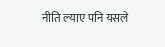नीति ल्याए पनि यसले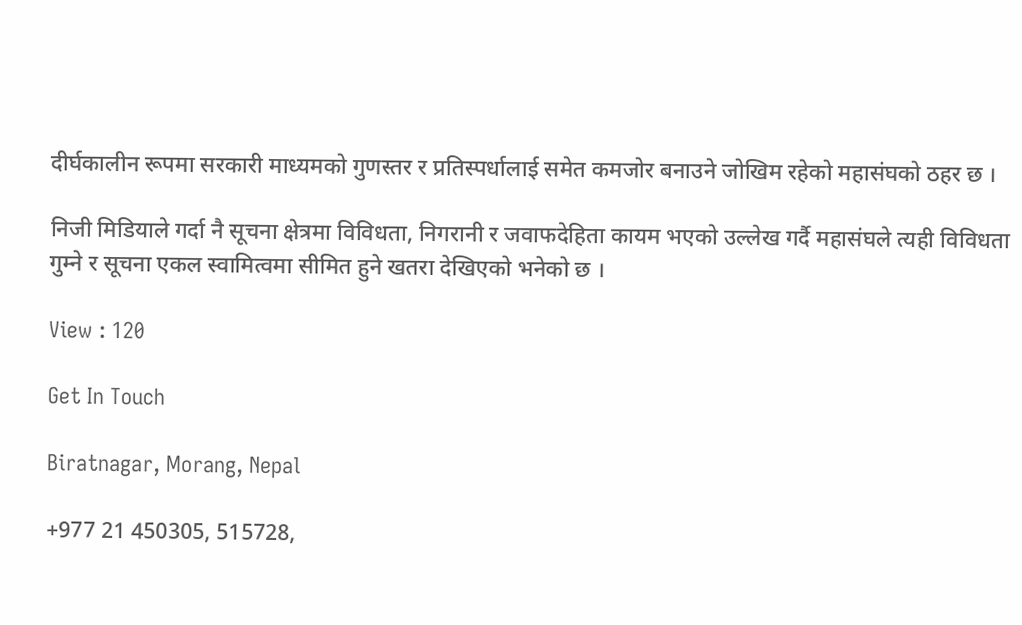दीर्घकालीन रूपमा सरकारी माध्यमको गुणस्तर र प्रतिस्पर्धालाई समेत कमजोर बनाउने जोखिम रहेको महासंघको ठहर छ ।

निजी मिडियाले गर्दा नै सूचना क्षेत्रमा विविधता, निगरानी र जवाफदेहिता कायम भएको उल्लेख गर्दै महासंघले त्यही विविधता गुम्ने र सूचना एकल स्वामित्वमा सीमित हुने खतरा देखिएको भनेको छ ।

View : 120

Get In Touch

Biratnagar, Morang, Nepal

+977 21 450305, 515728,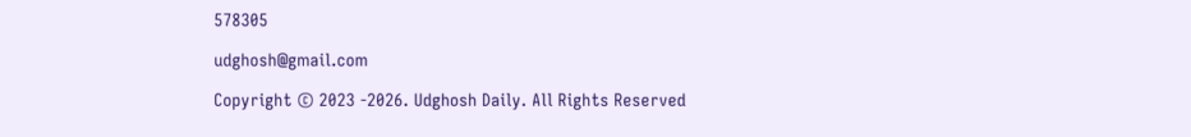578305

udghosh@gmail.com

Copyright © 2023 -2026. Udghosh Daily. All Rights Reserved